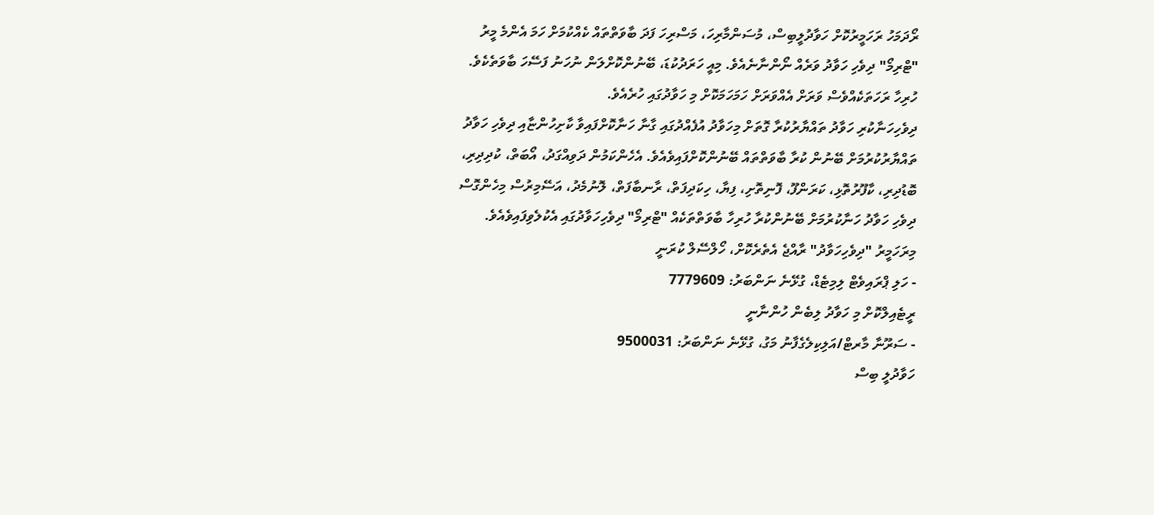ރޯދަމަހު ރަހަމީރުކޮށް ހަވާދުލީބިސް، މުސަންމާރިހަ، މަސްރިހަ ފަދަ ބާވަތްތައް ކެއްކުމަށް ހަމަ އެންމެ މީރު "ޓްރިމޯ" ދިވެހި ހަވާދު ވަރެއް ނޯންނާނެއެވެ. މިއީ ހަރަދުކުޑަ، ބޭނުންކޮށްލަން ނުހަނު ފަސޭހަ ބާވަތެކެވެ. ހުރިހާ ރަހަތަކެއްވެސް ވަރަށް އެއްވަރަށް ހަމަހަމަކޮށް މި ހަވާދުގައި ހުރެއެވެ.
ދިވެހިހަނާކުރި ހަވާދު ތައްޔާރުކުރާ ގޮތަށް މިހަވާދު އުފެއްދުގައި ގާނާ ހަނާކޮށްފައިވާ ކާށިހުންޏާއި ދިވެހި ހަވާދު ތައްޔާރުކުރުމަށް ބޭނުން ކުރާ ބާވަތްތައް ބޭނުންކޮށްފައިވެއެވެ. އެހެންކަމުން ދަވިއްގަދު، އޯބަތް، ކުދިދިރި، ބޮޑުދިރި، ކާފޫރުތޮޅި، ކަރަންފޫ، ފޮނިތޮށި، ފިޔާ، ހިކަދިފަތް، ރާނބާފަތް، ލޮނުމެދު، އަސޭމިރުސް މިހެންގޮސް ދިވެހި ހަވާދު ހަނާކުރުމަށް ބޭނުންކުރާ ހުރިހާ ބާވަތްތަކެއް "ޓްރިމޯ" ދިވެހިހަވާދުގައި އެކުލެވިފައިވެއެވެ.
މިރަހަމީރު "ދިވެހިހަވާދު" ރާއްޖެ އެތެރެކޮށް، ހޯލްސޭލް ކުރަނީ
- ހަލި ޕްރައިވެޓް ލިމިޓެޑް، ގުޅޭނެ ނަންބަރު: 7779609
ރީޓެއިލްކޮށް މި ހަވާދު ލިބެން ހުންނާނީ
- ސަރޫނާ މާރޓް/އަލިކިލެގެފާނު މަގު، ގުޅޭނެ ނަންބަރު: 9500031
ހަވާދުލީ ބިސް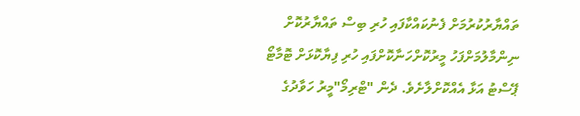ތައްޔާރުކުރުމަށް ފެނުކައްކާފައި ހުރި ބިސް ތައްޔާރުކޮށް ނިންމާލުމަށްފަހު މީރުކޮށްހަނާކޮށްފައި ހުރި ފިޔާކޮޅަށް ޓޮމާޓޯ ޕޭސްޓު އަޅާ އެއްކޮށްލާށެވެ. ދެން "ޓްރިމޯ"މީރު ހަވާދުގެ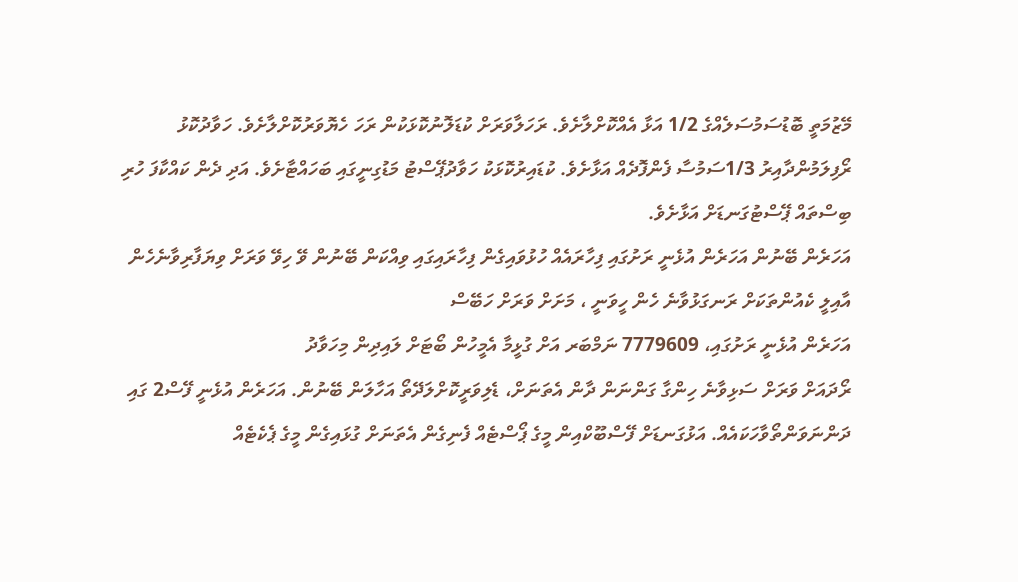މޭޒުމަތީ ބޮޑުސަމުސަލެއްގެ 1/2 އަޅާ އެއްކޮށްލާށެވެ. ރަހަލާވަރަށް ކުޑަލޮނުކޮޅަކުން ރަހަ ހެޔޮވަރުކޮށްލާށެވެ. ހަވާދުކޮޅު ރޯފިލަމުންދާއިރު 1/3ސަމުސާ ފެންފޮދެއް އަޅާށެވެ. ކުޑައިރުކޮޅަކު ހަވާދުޕޭސްޓު މަޑުގިނީގައި ބަހައްޓާށެވެ. އަދި ދެން ކައްކާފަ ހުރި ބިސްތައް ޕޭސްޓުގަނޑަށް އަޅާށެވެ.
އަހަރެން ބޭނުން އަހަރެން އުޅެނީ ރަށުގައި ފިހާރައެއް ހުޅުވައިގެން ފިހާރައިގައި ވިއްކަން ބޭނުން ވޭ ހިވޭ ވަރަށް ވިޔަފާރިވާނެހެން
އާއިލީ ކެއުންތަކަށް ރަނގަޅުވާނެ ހެން ހީވަނީ ، މަށަށް ވަރަށް ހަބޭސް
އަހަރެން އުޅެނީ ރަށުގައި، 7779609 ނަމްބަރ އަށް ގުޅީމާ އެމީހުން ބޯޓަށް ލައިދިން މިހަވާދު
ރޯދައަށް ވަރަށް ސަޅިވާނެ ހިންގާ ގަންނަން ދާން އެތަނަށް، ޑެލިވަރީކޮށްލަދޭތޯ އަހާލަން ބޭނުން. އަހަރެން އުޅެނީ ފޭސް2 ގައި
ދަންނަވަންތޯވާހަކައެއް. އަޅުގަނޑަށް ފޭސްބޫކްއިން މީގެ ޕޯސްޓެއް ފެނިގެން އެތަނަށް ގުޅައިގެން މީގެ ޕެކެޓެއް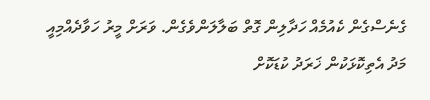ގެނެސްގެން ކެއުމެއް ހަދާލިން ގޮތް ބަލާލަންވެގެން. ވަރަށް މީރު ހަވާދެއްމިއީ މަދު އެތިކޮޅަކުން ޚަރަދު ކުޑަކޮށް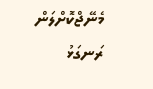މެނޭޖްކޮށްލަން ރަނގަޅު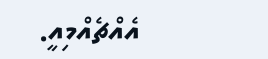އެއްޗެއްމިއީ.